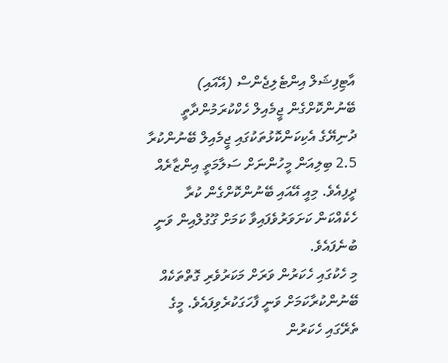އާޓިފިޝަލް އިންޓެލިޖެންސް (އޭއައި) ބޭނުންކޮށްގެން ޖީމެއިލް ހެކްކުރަމުންދާތީ ދުނިޔޭގެ އެކިކަންކޮޅުތަކުގައި ޖީމެއިލް ބޭނުންކުރާ 2.5 ބިލިއަން މީހުންނަށް ސަލާމަތީ އިންޒާރެއް ދީފިއެވެ. މިއީ އޭއައި ބޭނުންކޮށްގެން ކުރާ ހެކެއްކަން ކަށަވަރުވެފައިވާ ކަމަށް ގޫގުލްއިން ވަނީ ބުނެފައެވެ.
މި ހެކުގައި ހެކަރުން ވަރަށް މަކަރުވެރި ގޮތްތަކެއް ބޭނުންކުރާކަމަށް ވަނީ ފާހަގަކުރެވިފައެވެ. މީގެ ތެރޭގައި ހެކަރުން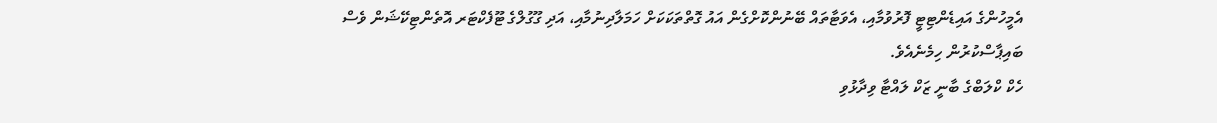އެމީހުންގެ އައިޑެންޓިޓީ ފޮރުވުމާއި، އެވަޓާތައް ބޭނުންކޮށްގެން އައު ގޮތްތަކަކަށް ހަމަލާދިނުމާއި، އަދި ގޫގުލްގެ ޓޫފެކްޓަރ އޮތެންޓިކޭޝަން ވެސް ބައިޕާސްކުރުން ހިމެނެއެވެ.
ހެކް ކްލަބްގެ ބާނީ ޒަކް ލައްޓާ ވިދާޅުވި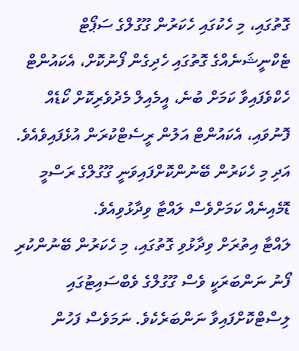ގޮތުގައި، މި ހެކުގައި ހެކަރުން ގޫގުލްގެ ސަޕޯޓް ޓެކްނީޝަނެއްގެ ގޮތުގައި ހެދިގެން ފޯނުކޮށް، އެކައުންޓް ހެކްވެފައިވާ ކަމަށް ބުނެ، އީމެއިލް މެދުވެރިކޮށް ކޯޑެއް ފޮނުވައި، އެކައުންޓް އަލުން ރީސެޓްކުރަން އުޅެފައިވެއެވެ. އަދި މި ހެކަރުން ބޭނުންކޮށްފައިވަނީ ގޫގުލްގެ ރަސްމީ ޑޮމެއިނެއް ކަމަށްވެސް ލައްޓާ ވިދާޅުވިއެވެ.
ލައްޓާ އިތުރަށް ވިދާޅުވި ގޮތުގައި، މި ހެކަރުން ބޭނުންކުރި ފޯނު ނަންބަރަކީ ވެސް ގޫގުލްގެ ވެބްސައިޓުގައި ލިސްޓްކޮށްފައިވާ ނަންބަރެކެވެ. ނަމަވެސް ފަހުން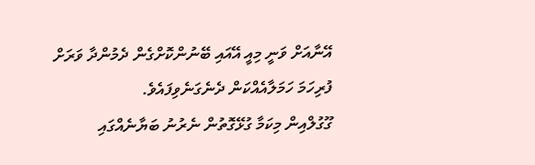އޭނާއަށް ވަނީ މިއީ އޭއައި ބޭނުންކޮށްގެން ދެމުންދާ ވަރަށް ފުރިހަމަ ހަމަލާއެއްކަން ދެނެގަނެވިފައެވެ.
ގޫގުލްއިން މިކަމާ ގުޅޭގޮތުން ނެރުނު ބަޔާނެއްގައި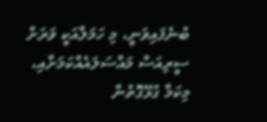ބުނެފައިވަނީ، މި ހަމަލާއަކީ ވަރަށް ސީރިއަސް މައްސަލައެއްކަމަށާއި، މިކަމާ ގުޅޭގޮތުން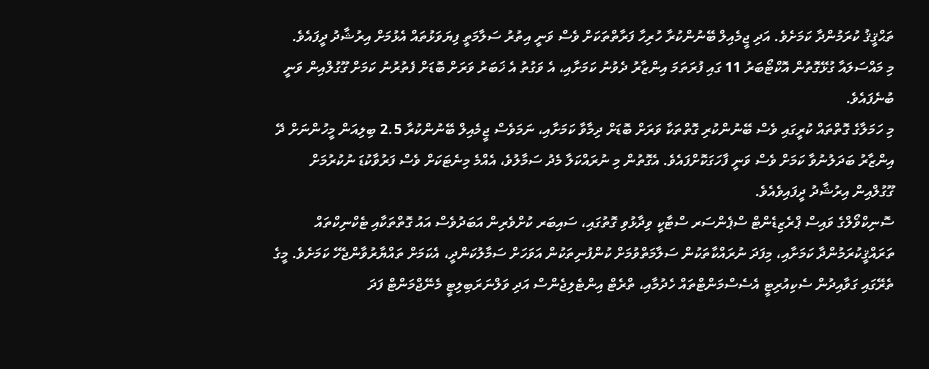ތަޙްޤީޤު ކުރަމުންދާ ކަމަށެވެ. އަދި ޖީމެއިލް ބޭނުންކުރާ ހުރިހާ ފަރާތްތަކަށް ވެސް ވަނީ އިތުރު ސަލާމަތީ ފިޔަވަޅުތައް އެޅުމަށް އިރުޝާދު ދީފައެވެ.
މި މައްސަލައާ ގުޅޭގޮތުން އޮކްޓޯބަރު 11 ގައި ފުރަތަމަ އިންޒާރު ދެވުނު ކަމަށާއި، އެ ވަގުތު އެ ޚަބަރު ވަރަށް ބޮޑަށް ފެތުރުނު ކަމަށް ގޫގުލްއިން ވަނީ ބުނެފައެވެ.
މި ހަމަލާގެ ގޮތްތައް ކުރީގައި ވެސް ބޭނުންކުރި ގޮތްތަކާ ވަރަށް ބޮޑަށް ދިމާވާ ކަމަށާއި، ނަމަވެސް ޖީމެއިލް ބޭނުންކުރާ 2.5 ބިލިއަން މީހުންނަށް ދޭ އިންޒާރު ބަދަލުނުވާ ކަމަށް ވެސް ވަނީ ފާހަގަކޮށްފައެވެ. އެގޮތުން މި ނުރައްކަލާ މެދު ސަމާލުވެ، އެއްމެ މިނެޓަކަށް ވެސް ފަރުވާކުޑަ ނުކުރުމަށް ގޫގުލްއިން އިރުޝާދު ދީފައިވެއެވެ.
ސޮނިކްވޯލްގެ ވައިސް ޕްރެޒިޑެންޓް ސްޕެންސަރ ސްޓާކީ ވިދާޅުވި ގޮތުގައި، ސައިބަރ ކުށްވެރިން އަބަދުވެސް އައު ގޮތްތަކާއި ޓެކްނިކްތައް ތަރައްޤީކުރަމުންދާ ކަމަށާއި، މިފަދަ ނުރައްކާތަކުން ސަލާމަތްވުމަށް ކުންފުނިތަކުން އަވަހަށް ސަމާލުކަންދީ، އެކަމަށް ތައްޔާރުވާންޖެހޭ ކަމަށެވެ. މީގެ ތެރޭގައި ގަވާއިދުން ސެކިއުރިޓީ އެސެސްމަންޓްތައް ހެދުމާއި، ތްރެޓް އިންޓެލިޖެންސް އަދި ވަލްނަރަބިލިޓީ މެނޭޖްމަންޓް ފަދަ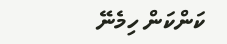ކަންކަން ހިމެނޭ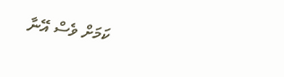ކަމަށް ވެސް އޭނާ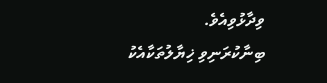ވިދާޅުވިއެވެ.
ބިނާކުރަނިވި ޚިޔާލުތަކާއެކު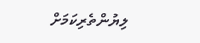ލިޔުންތެރިކަމަށް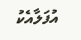އުފަލާއެކު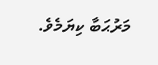މަރުޙަބާ ކިޔަމެވެ.